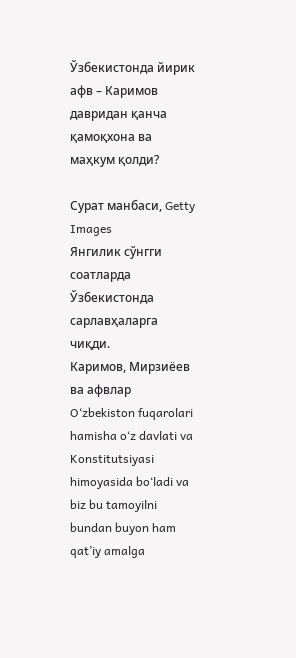Ўзбекистонда йирик афв – Каримов давридан қанча қамоқхона ва маҳкум қолди?

Сурат манбаси, Getty Images
Янгилик сўнгги соатларда Ўзбекистонда сарлавҳаларга чиқди.
Каримов, Мирзиёев ва афвлар
O‘zbekiston fuqarolari hamisha o‘z davlati va Konstitutsiyasi himoyasida bo‘ladi va biz bu tamoyilni bundan buyon ham qat’iy amalga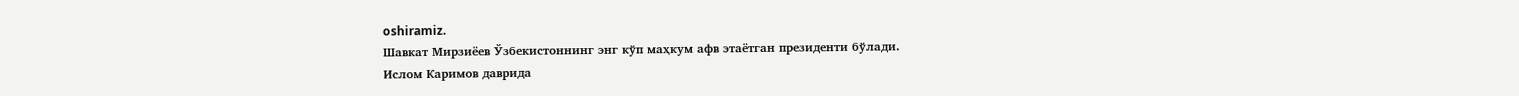oshiramiz.
Шавкат Мирзиёев Ўзбекистоннинг энг кўп маҳкум афв этаётган президенти бўлади.
Ислом Каримов даврида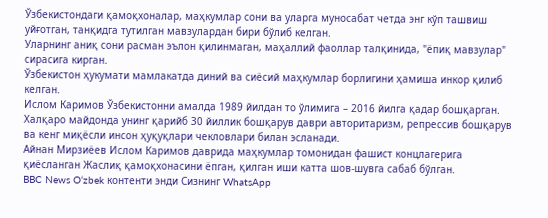Ўзбекистондаги қамоқхоналар, маҳкумлар сони ва уларга муносабат четда энг кўп ташвиш уйғотган, танқидга тутилган мавзулардан бири бўлиб келган.
Уларнинг аниқ сони расман эълон қилинмаган, маҳаллий фаоллар талқинида, "ёпиқ мавзулар" сирасига кирган.
Ўзбекистон ҳукумати мамлакатда диний ва сиёсий маҳкумлар борлигини ҳамиша инкор қилиб келган.
Ислом Каримов Ўзбекистонни амалда 1989 йилдан то ўлимига – 2016 йилга қадар бошқарган.
Халқаро майдонда унинг қарийб 30 йиллик бошқарув даври авторитаризм, репрессив бошқарув ва кенг миқёсли инсон ҳуқуқлари чекловлари билан эсланади.
Айнан Мирзиёев Ислом Каримов даврида маҳкумлар томонидан фашист концлагерига қиёсланган Жаслиқ қамоқхонасини ёпган, қилган иши катта шов-шувга сабаб бўлган.
BBC News O‘zbek контенти энди Сизнинг WhatsApp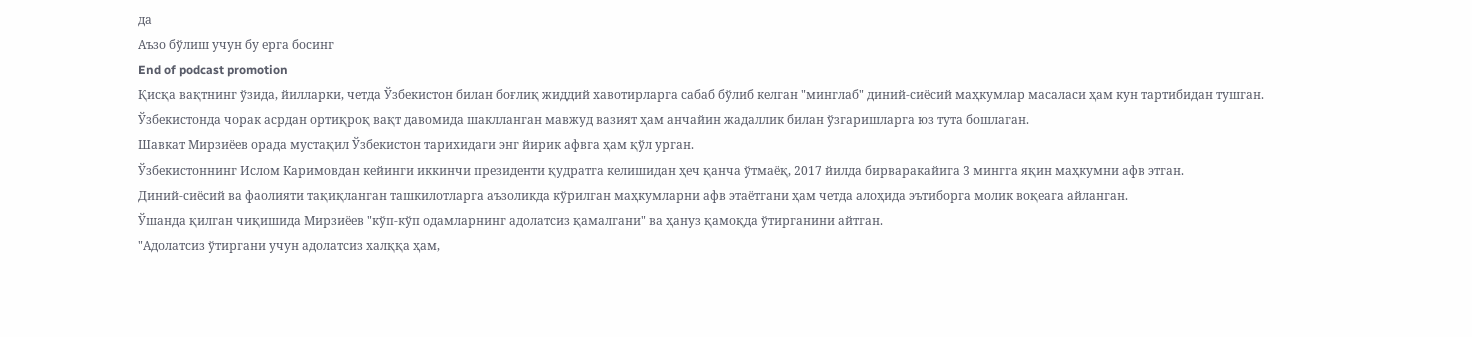да
Аъзо бўлиш учун бу ерга босинг
End of podcast promotion
Қисқа вақтнинг ўзида, йилларки, четда Ўзбекистон билан боғлиқ жиддий хавотирларга сабаб бўлиб келган "минглаб" диний-сиёсий маҳкумлар масаласи ҳам кун тартибидан тушган.
Ўзбекистонда чорак асрдан ортиқроқ вақт давомида шаклланган мавжуд вазият ҳам анчайин жадаллик билан ўзгаришларга юз тута бошлаган.
Шавкат Мирзиёев орада мустақил Ўзбекистон тарихидаги энг йирик афвга ҳам қўл урган.
Ўзбекистоннинг Ислом Каримовдан кейинги иккинчи президенти қудратга келишидан ҳеч қанча ўтмаёқ, 2017 йилда бирваракайига 3 мингга яқин маҳкумни афв этган.
Диний-сиёсий ва фаолияти тақиқланган ташкилотларга аъзоликда кўрилган маҳкумларни афв этаётгани ҳам четда алоҳида эътиборга молик воқеага айланган.
Ўшанда қилган чиқишида Мирзиёев "кўп-кўп одамларнинг адолатсиз қамалгани" ва ҳануз қамоқда ўтирганини айтган.
"Адолатсиз ўтиргани учун адолатсиз халққа ҳам,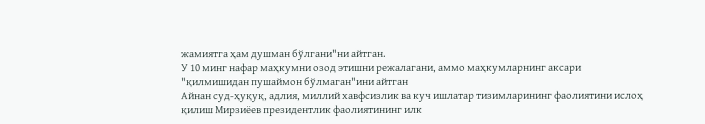жамиятга ҳам душман бўлгани"ни айтган.
У 10 минг нафар маҳкумни озод этишни режалагани, аммо маҳкумларнинг аксари "қилмишидан пушаймон бўлмаган"ини айтган
Айнан суд-ҳуқуқ, адлия, миллий хавфсизлик ва куч ишлатар тизимларининг фаолиятини ислоҳ қилиш Мирзиёев президентлик фаолиятининг илк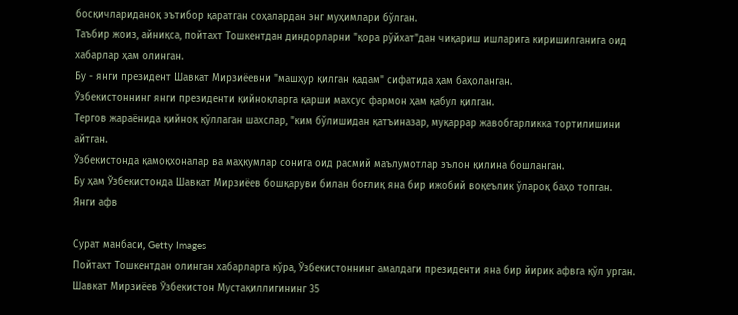босқичлариданоқ эътибор қаратган соҳалардан энг муҳимлари бўлган.
Таъбир жоиз, айниқса, пойтахт Тошкентдан диндорларни "қора рўйхат"дан чиқариш ишларига киришилганига оид хабарлар ҳам олинган.
Бу - янги президент Шавкат Мирзиёевни "машҳур қилган қадам" сифатида ҳам баҳоланган.
Ўзбекистоннинг янги президенти қийноқларга қарши махсус фармон ҳам қабул қилган.
Тергов жараёнида қийноқ қўллаган шахслар, "ким бўлишидан қатъиназар, муқаррар жавобгарликка тортилишини айтган.
Ўзбекистонда қамоқхоналар ва маҳкумлар сонига оид расмий маълумотлар эълон қилина бошланган.
Бу ҳам Ўзбекистонда Шавкат Мирзиёев бошқаруви билан боғлиқ яна бир ижобий воқеълик ўлароқ баҳо топган.
Янги афв

Сурат манбаси, Getty Images
Пойтахт Тошкентдан олинган хабарларга кўра, Ўзбекистоннинг амалдаги президенти яна бир йирик афвга қўл урган.
Шавкат Мирзиёев Ўзбекистон Мустақиллигининг 35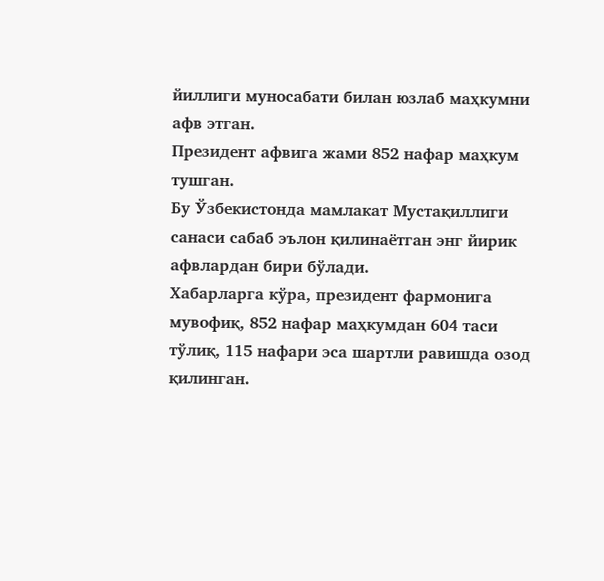йиллиги муносабати билан юзлаб маҳкумни афв этган.
Президент афвига жами 852 нафар маҳкум тушган.
Бу Ўзбекистонда мамлакат Мустақиллиги санаси сабаб эълон қилинаётган энг йирик афвлардан бири бўлади.
Хабарларга кўра, президент фармонига мувофиқ, 852 нафар маҳкумдан 604 таси тўлиқ, 115 нафари эса шартли равишда озод қилинган.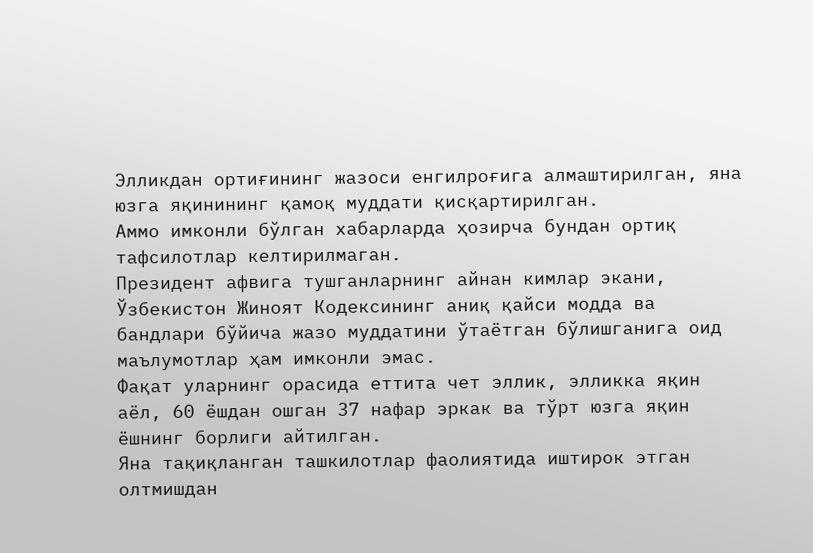Элликдан ортиғининг жазоси енгилроғига алмаштирилган, яна юзга яқинининг қамоқ муддати қисқартирилган.
Аммо имконли бўлган хабарларда ҳозирча бундан ортиқ тафсилотлар келтирилмаган.
Президент афвига тушганларнинг айнан кимлар экани, Ўзбекистон Жиноят Кодексининг аниқ қайси модда ва бандлари бўйича жазо муддатини ўтаётган бўлишганига оид маълумотлар ҳам имконли эмас.
Фақат уларнинг орасида еттита чет эллик, элликка яқин аёл, 60 ёшдан ошган 37 нафар эркак ва тўрт юзга яқин ёшнинг борлиги айтилган.
Яна тақиқланган ташкилотлар фаолиятида иштирок этган олтмишдан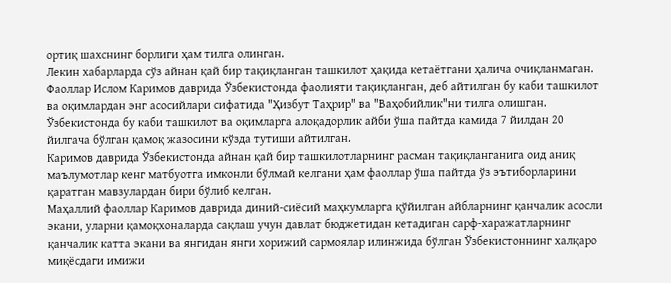ортиқ шахснинг борлиги ҳам тилга олинган.
Лекин хабарларда сўз айнан қай бир тақиқланган ташкилот ҳақида кетаётгани ҳалича очиқланмаган.
Фаоллар Ислом Каримов даврида Ўзбекистонда фаолияти тақиқланган, деб айтилган бу каби ташкилот ва оқимлардан энг асосийлари сифатида "Ҳизбут Таҳрир" ва "Ваҳобийлик"ни тилга олишган.
Ўзбекистонда бу каби ташкилот ва оқимларга алоқадорлик айби ўша пайтда камида 7 йилдан 20 йилгача бўлган қамоқ жазосини кўзда тутиши айтилган.
Каримов даврида Ўзбекистонда айнан қай бир ташкилотларнинг расман тақиқланганига оид аниқ маълумотлар кенг матбуотга имконли бўлмай келгани ҳам фаоллар ўша пайтда ўз эътиборларини қаратган мавзулардан бири бўлиб келган.
Маҳаллий фаоллар Каримов даврида диний-сиёсий маҳкумларга қўйилган айбларнинг қанчалик асосли экани, уларни қамоқхоналарда сақлаш учун давлат бюджетидан кетадиган сарф-харажатларнинг қанчалик катта экани ва янгидан янги хорижий сармоялар илинжида бўлган Ўзбекистоннинг халқаро миқёсдаги имижи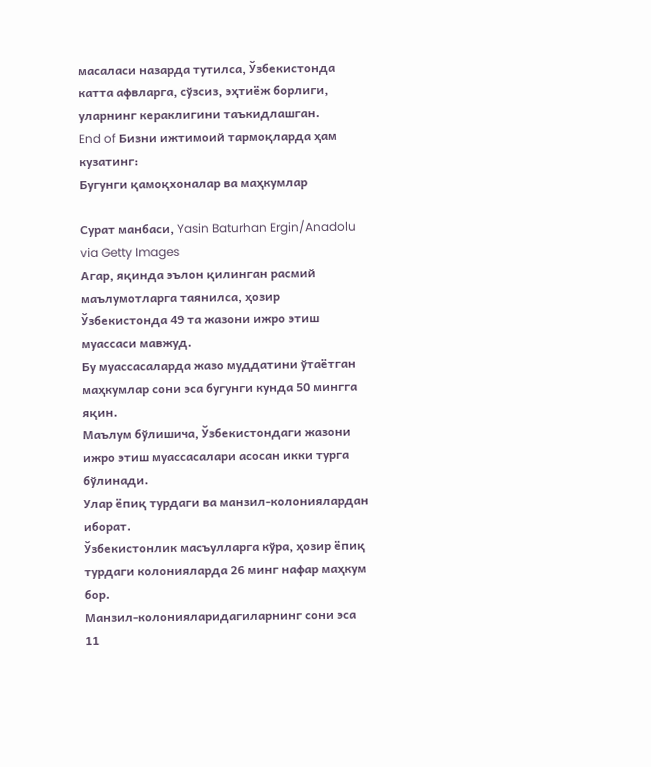масаласи назарда тутилса, Ўзбекистонда катта афвларга, сўзсиз, эҳтиёж борлиги, уларнинг кераклигини таъкидлашган.
End of Бизни ижтимоий тармоқларда ҳам кузатинг:
Бугунги қамоқхоналар ва маҳкумлар

Сурат манбаси, Yasin Baturhan Ergin/Anadolu via Getty Images
Агар, яқинда эълон қилинган расмий маълумотларга таянилса, ҳозир Ўзбекистонда 49 та жазони ижро этиш муассаси мавжуд.
Бу муассасаларда жазо муддатини ўтаётган маҳкумлар сони эса бугунги кунда 50 мингга яқин.
Маълум бўлишича, Ўзбекистондаги жазони ижро этиш муассасалари асосан икки турга бўлинади.
Улар ёпиқ турдаги ва манзил-колониялардан иборат.
Ўзбекистонлик масъулларга кўра, ҳозир ёпиқ турдаги колонияларда 26 минг нафар маҳкум бор.
Манзил-колонияларидагиларнинг сони эса 11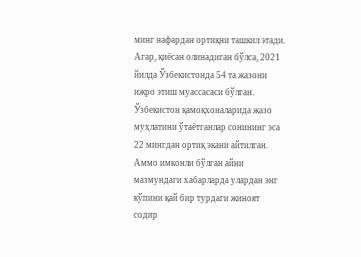минг нафардан ортиқни ташкил этади.
Агар, қиёсан олинадиган бўлса, 2021 йилда Ўзбекистонда 54 та жазони ижро этиш муассасаси бўлган.
Ўзбекистон қамоқхоналарида жазо муҳлатини ўтаётганлар сонининг эса 22 мингдан ортиқ экани айтилган.
Аммо имконли бўлган айни мазмундаги хабарларда улардан энг кўпини қай бир турдаги жиноят содир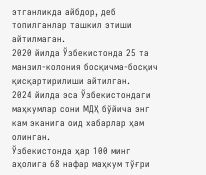этганликда айбдор, деб топилганлар ташкил этиши айтилмаган.
2020 йилда Ўзбекистонда 25 та манзил-колония босқичма-босқич қисқартирилиши айтилган.
2024 йилда эса Ўзбекистондаги маҳкумлар сони МДҲ бўйича энг кам эканига оид хабарлар ҳам олинган.
Ўзбекистонда ҳар 100 минг аҳолига 68 нафар маҳкум тўғри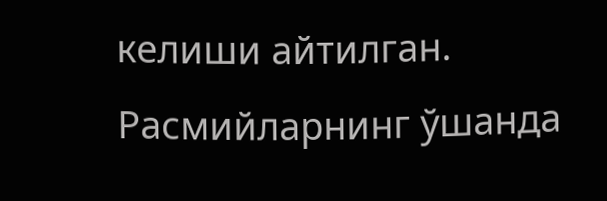келиши айтилган.
Расмийларнинг ўшанда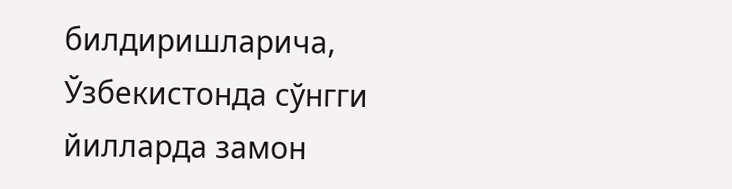билдиришларича, Ўзбекистонда сўнгги йилларда замон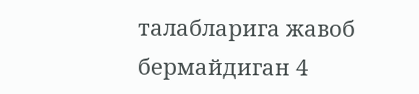талабларига жавоб бермайдиган 4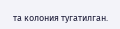та колония тугатилган.